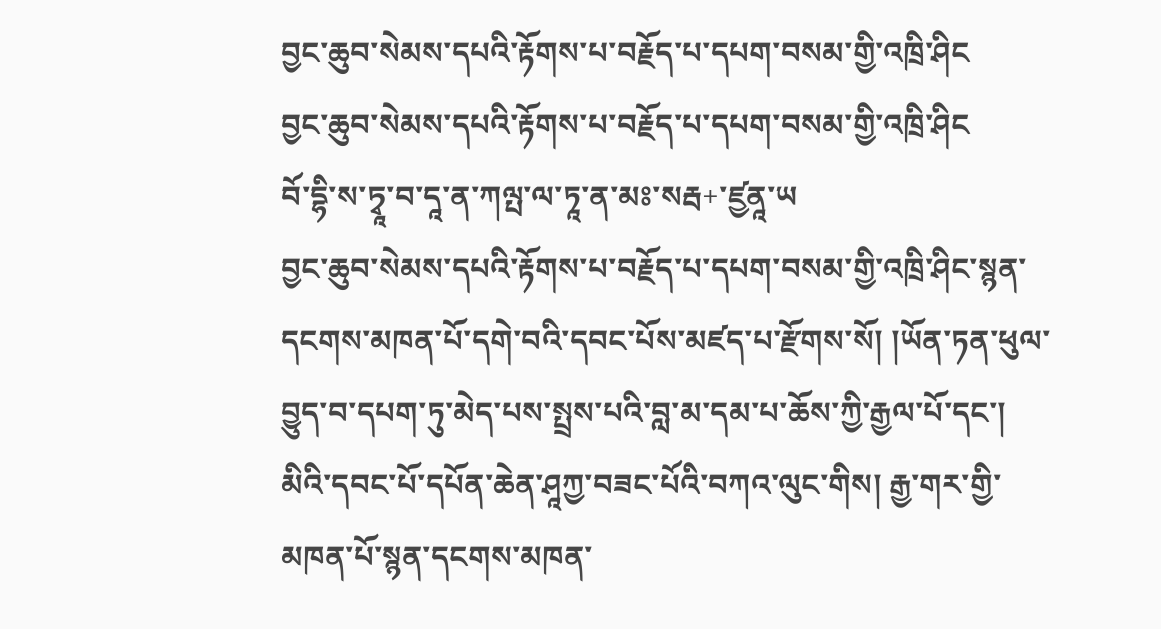བྱང་ཆུབ་སེམས་དཔའི་རྟོགས་པ་བརྗོད་པ་དཔག་བསམ་གྱི་འཁྲི་ཤིང
བྱང་ཆུབ་སེམས་དཔའི་རྟོགས་པ་བརྗོད་པ་དཔག་བསམ་གྱི་འཁྲི་ཤིང
བོ་དྷི་ས་ཏྭཱ་བ་དཱ་ན་ཀལྤ་ལ་ཏཱ་ན་མཿ་སརྦ+་ཛྱནཱ་ཡ
བྱང་ཆུབ་སེམས་དཔའི་རྟོགས་པ་བརྗོད་པ་དཔག་བསམ་གྱི་འཁྲི་ཤིང་སྙན་དངགས་མཁན་པོ་དགེ་བའི་དབང་པོས་མཛད་པ་རྫོགས་སོ། །ཡོན་ཏན་ཕུལ་བྱུད་བ་དཔག་ཏུ་མེད་པས་སྤྲས་པའི་བླ་མ་དམ་པ་ཆོས་ཀྱི་རྒྱལ་པོ་དང་། མིའི་དབང་པོ་དཔོན་ཆེན་ཤཱཀྱ་བཟང་པོའི་བཀའ་ལུང་གིས། རྒྱ་གར་གྱི་མཁན་པོ་སྙན་དངགས་མཁན་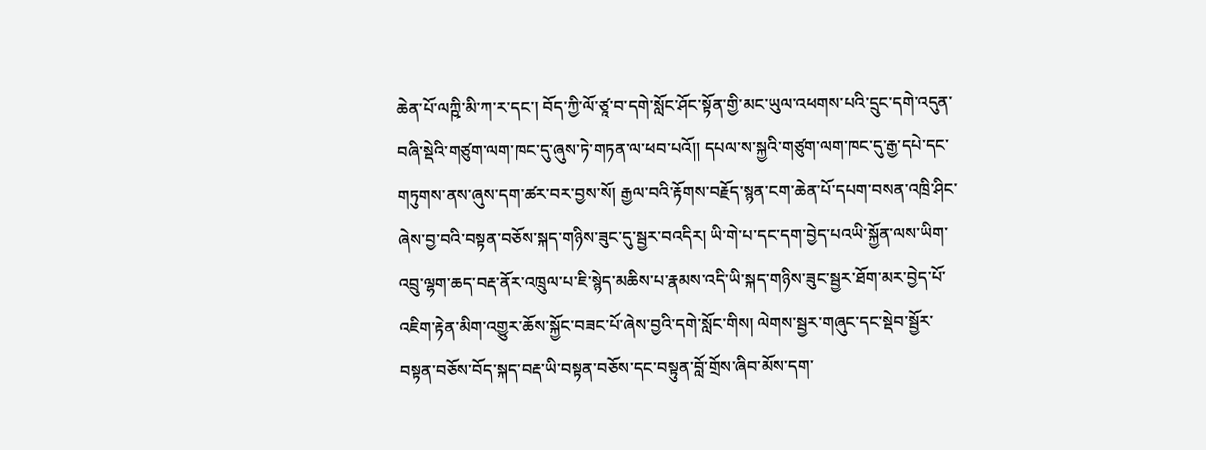ཆེན་པོ་ལཀྵི་མི་ཀ་ར་དང་། བོད་ཀྱི་ལོ་ཙཱ་བ་དགེ་སློང་ཤོང་སྟོན་གྱི་མང་ཡུལ་འཕགས་པའི་དྲུང་དགེ་འདུན་བཞི་སྡེའི་གཙུག་ལག་ཁང་དུ་ཞུས་ཏེ་གཏན་ལ་ཕབ་པའོ།། དཔལ་ས་སྐྱའི་གཙུག་ལག་ཁང་དུ་རྒྱ་དཔེ་དང་གཏུགས་ནས་ཞུས་དག་ཚར་བར་བྱས་སོ། རྒྱལ་བའི་རྟོགས་བརྗོད་སྙན་ངག་ཆེན་པོ་དཔག་བསན་འཁྲི་ཤིང་ཞེས་བྱ་བའི་བསྟན་བཅོས་སྐད་གཉིས་ཟུང་དུ་སྦྱར་བའདིར། ཡི་གེ་པ་དང་དག་བྱེད་པའཡི་སྐྱོན་ལས་ཡིག་འབྲུ་ལྷག་ཆད་བརྡ་ནོར་འཁྲུལ་པ་ཇི་སྙེད་མཆིས་པ་རྣམས་འདི་ཡི་སྐད་གཉིས་ཟུང་སྦྱར་ཐོག་མར་བྱེད་པོ་འཇིག་རྟེན་མིག་འགྱུར་ཆོས་སྐྱོང་བཟང་པོ་ཞེས་བྱའི་དགེ་སློང་གིས། ལེགས་སྦྱར་གཞུང་དང་སྡེབ་སྦྱོར་བསྟན་བཅོས་བོད་སྐད་བརྡ་ཡི་བསྟན་བཅོས་དང་བསྟུན་བློ་གྲོས་ཞིབ་མོས་དག་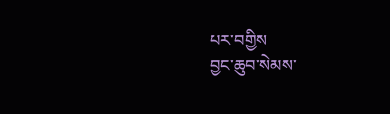པར་བགྱིས
བྱང་ཆུབ་སེམས་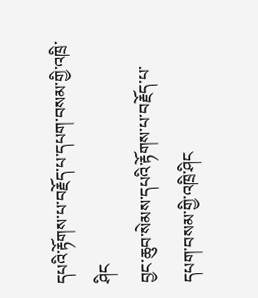དཔའི་རྟོགས་པ་བརྗོད་པ་དཔག་བསམ་གྱི་འཁྲི་ཤིང
བྱང་ཆུབ་སེམས་དཔའི་རྟོགས་པ་བརྗོད་པ་དཔག་བསམ་གྱི་འཁྲི་ཤིང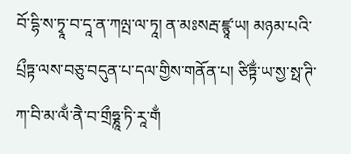བོ་དྷི་ས་ཏྭཱ་བ་དཱ་ན་ཀལྤ་ལ་ཏཱ། ན་མཿསརྦ་ཛྙཱ་ཡ། མཉམ་པའི་པྲྀཏྟ་ལས་བཅུ་བདུན་པ་དལ་གྱིས་གནོན་པ། ཙིཏྟྂ་ཡ་སྱ་སྥ་ཊི་ཀ་བི་མ་ལྂ་ནཻ་བ་གྲྀཧྞཱ་ཏི་རཱ་གྂ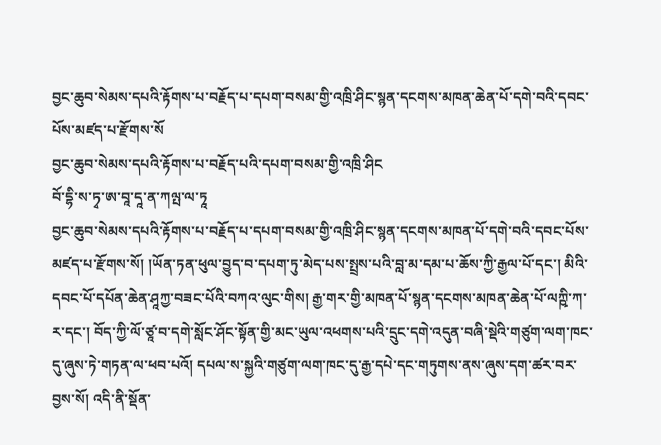བྱང་ཆུབ་སེམས་དཔའི་རྟོགས་པ་བརྗོད་པ་དཔག་བསམ་གྱི་འཁྲི་ཤིང་སྙན་དངགས་མཁན་ཆེན་པོ་དགེ་བའི་དབང་པོས་མཛད་པ་རྫོགས་སོ
བྱང་ཆུབ་སེམས་དཔའི་རྟོགས་པ་བརྗོད་པའི་དཔག་བསམ་གྱི་འཁྲི་ཤིང
བོ་དྷི་ས་ཏྭ་ཨ་བཱ་དཱ་ན་ཀལྤ་ལ་ཏཱ
བྱང་ཆུབ་སེམས་དཔའི་རྟོགས་པ་བརྗོད་པ་དཔག་བསམ་གྱི་འཁྲི་ཤིང་སྙན་དངགས་མཁན་པོ་དགེ་བའི་དབང་པོས་མཛད་པ་རྫོགས་སོ། །ཡོན་ཏན་ཕུལ་བྱུད་བ་དཔག་ཏུ་མེད་པས་སྤྲས་པའི་བླ་མ་དམ་པ་ཆོས་ཀྱི་རྒྱལ་པོ་དང་། མིའི་དབང་པོ་དཔོན་ཆེན་ཤཱཀྱ་བཟང་པོའི་བཀའ་ལུང་གིས། རྒྱ་གར་གྱི་མཁན་པོ་སྙན་དངགས་མཁན་ཆེན་པོ་ལཀྵི་ཀ་ར་དང་། བོད་ཀྱི་ལོ་ཙཱ་བ་དགེ་སློང་ཤོང་སྟོན་གྱི་མང་ཡུལ་འཕགས་པའི་དྲུང་དགེ་འདུན་བཞི་སྡེའི་གཙུག་ལག་ཁང་དུ་ཞུས་ཏེ་གཏན་ལ་ཕབ་པའོ། དཔལ་ས་སྐྱའི་གཙུག་ལག་ཁང་དུ་རྒྱ་དཔེ་དང་གཏུགས་ནས་ཞུས་དག་ཚར་བར་བྱས་སོ། འདི་ནི་སྡོན་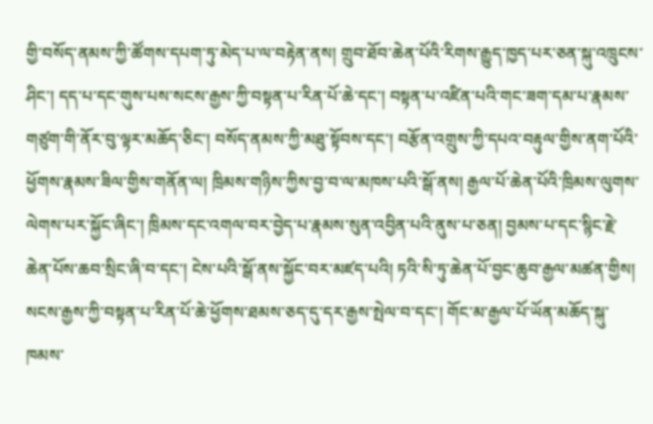གྱི་བསོད་ནམས་ཀྱི་ཚོགས་དཔག་ཏུ་མེད་པ་ལ་བརྟེན་ནས། གྲུབ་ཐོབ་ཆེན་པོའི་རིགས་རྒྱུད་ཁྱད་པར་ཅན་སྐུ་འཁྲུངས་ཤིང་། དད་པ་དང་གུས་པས་སངས་རྒྱས་ཀྱི་བསྟན་པ་རིན་པོ་ཆེ་དང་། བསྟན་པ་འཛིན་པའི་གང་ཟག་དམ་པ་རྣམས་གཙུག་གི་ནོར་བུ་ལྟར་མཆོད་ཅིང་། བསོད་ནམས་ཀྱི་མཐུ་སྟོབས་དང་། བརྩོན་འགྲུས་ཀྱི་དཔའ་བརྟུལ་གྱིས་ནག་པོའི་ཕྱོགས་རྣམས་ཟིལ་གྱིས་གནོན་ལ། ཁྲིམས་གཉིས་ཀྱིས་བྱ་བ་ལ་མཁས་པའི་སྒོ་ནས། རྒྱལ་པོ་ཆེན་པོའི་ཁྲིམས་ལུགས་ལེགས་པར་སྐྱོང་ཞིང་། ཁྲིམས་དང་འགལ་བར་བྱེད་པ་རྣམས་སུན་འབྱིན་པའི་ནུས་པ་ཅན། བྱམས་པ་དང་སྙིང་རྗེ་ཆེན་པོས་ཆབ་སྲིང་ཞི་བ་དང་། ངེས་པའི་སྒོ་ནས་སྐྱོང་བར་མཛད་པའི། ཏའི་སི་ཏུ་ཆེན་པོ་བྱང་ཆུབ་རྒྱལ་མཚན་གྱིས། སངས་རྒྱས་ཀྱི་བསྟན་པ་རིན་པོ་ཆེ་ཕྱོགས་ཐམས་ཅད་དུ་དར་རྒྱས་སྤེལ་བ་དང་། གོང་མ་རྒྱལ་པོ་ཡོན་མཆོད་སྐུ་ཁམས་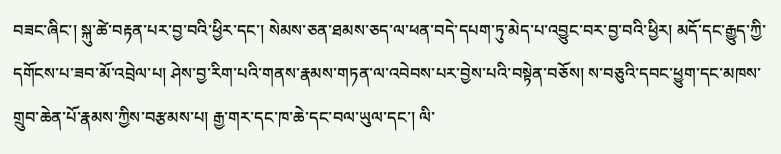བཟང་ཞིང་། སྐུ་ཚེ་བརྟན་པར་བྱ་བའི་ཕྱིར་དང་། སེམས་ཅན་ཐམས་ཅད་ལ་ཕན་བདེ་དཔག་ཏུ་མེད་པ་འབྱུང་བར་བྱ་བའི་ཕྱིར། མདོ་དང་རྒྱུད་ཀྱི་དགོངས་པ་ཟབ་མོ་འབྲེལ་པ། ཤེས་བྱ་རིག་པའི་གནས་རྣམས་གཏན་ལ་འབེབས་པར་བྱེས་པའི་བསྟེན་བཅོས། ས་བཅུའི་དབང་ཕྱུག་དང་མཁས་གྲུབ་ཆེན་པོ་རྣམས་ཀྱིས་བརྩམས་པ། རྒྱ་གར་དང་ཁ་ཆེ་དང་བལ་ཡུལ་དང་། ལི་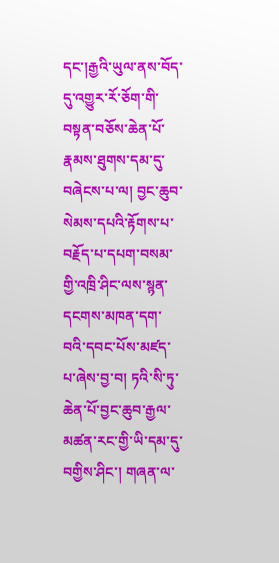དང་།རྒྱའི་ཡུལ་ནས་བོད་དུ་འགྱུར་རོ་ཅོག་གི་བསྟན་བཅོས་ཆེན་པོ་རྣམས་ཐུགས་དམ་དུ་བཞེངས་པ་ལ། བྱང་ཆུབ་སེམས་དཔའི་རྟོགས་པ་བརྗོད་པ་དཔག་བསམ་གྱི་འཁྲི་ཤིང་ལས་སྙན་དངགས་མཁན་དག་བའི་དབང་པོས་མཛད་པ་ཞེས་བྱ་བ། ཏའི་སི་ཏུ་ཆེན་པོ་བྱང་ཆུབ་རྒྱལ་མཚན་རང་གྱི་ཡི་དམ་དུ་བགྱིས་ཤིང་། གཞན་ལ་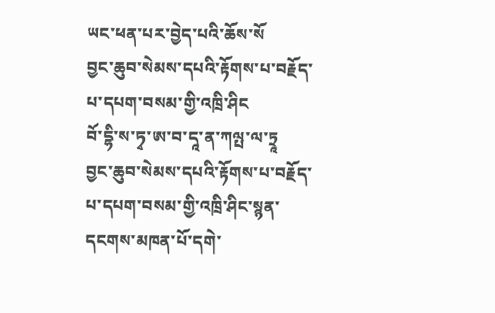ཡང་ཕན་པར་བྱེད་པའི་ཆོས་སོ
བྱང་ཆུབ་སེམས་དཔའི་རྟོགས་པ་བརྗོད་པ་དཔག་བསམ་གྱི་འཁྲི་ཤིང
བོ་དྷི་ས་ཏྭ་ཨ་བ་དཱ་ན་ཀལྤ་ལ་ཏྲཱ
བྱང་ཆུབ་སེམས་དཔའི་རྟོགས་པ་བརྗོད་པ་དཔག་བསམ་གྱི་འཁྲི་ཤིང་སྙན་དངགས་མཁན་པོ་དགེ་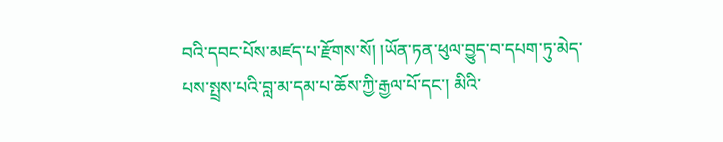བའི་དབང་པོས་མཛད་པ་རྫོགས་སོ། །ཡོན་ཏན་ཕུལ་བྱུད་བ་དཔག་ཏུ་མེད་པས་སྤྲས་པའི་བླ་མ་དམ་པ་ཆོས་ཀྱི་རྒྱལ་པོ་དང་། མིའི་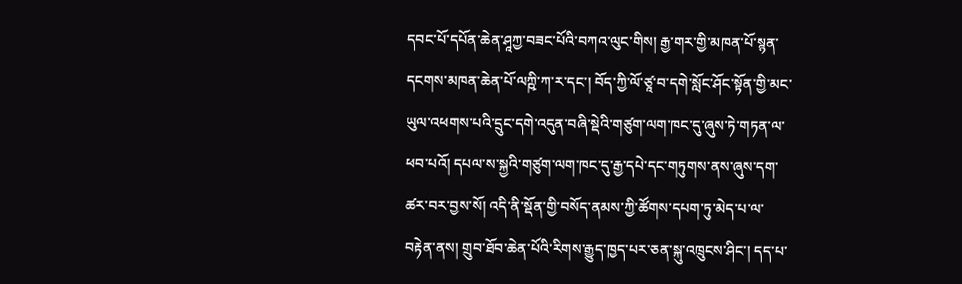དབང་པོ་དཔོན་ཆེན་ཤཱཀྱ་བཟང་པོའི་བཀའ་ལུང་གིས། རྒྱ་གར་གྱི་མཁན་པོ་སྙན་དངགས་མཁན་ཆེན་པོ་ལཀྵི་ཀ་ར་དང་། བོད་ཀྱི་ལོ་ཙཱ་བ་དགེ་སློང་ཤོང་སྟོན་གྱི་མང་ཡུལ་འཕགས་པའི་དྲུང་དགེ་འདུན་བཞི་སྡེའི་གཙུག་ལག་ཁང་དུ་ཞུས་ཏེ་གཏན་ལ་ཕབ་པའོ། དཔལ་ས་སྐྱའི་གཙུག་ལག་ཁང་དུ་རྒྱ་དཔེ་དང་གཏུགས་ནས་ཞུས་དག་ཚར་བར་བྱས་སོ། འདི་ནི་སྡོན་གྱི་བསོད་ནམས་ཀྱི་ཚོགས་དཔག་ཏུ་མེད་པ་ལ་བརྟེན་ནས། གྲུབ་ཐོབ་ཆེན་པོའི་རིགས་རྒྱུད་ཁྱད་པར་ཅན་སྐུ་འཁྲུངས་ཤིང་། དད་པ་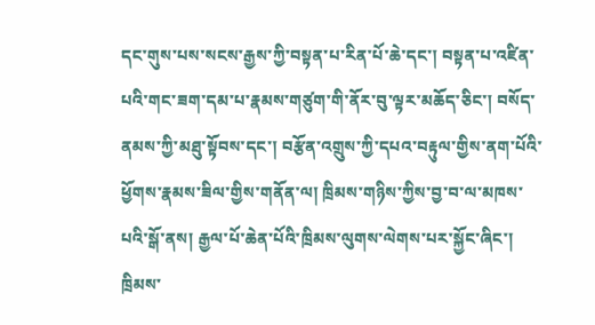དང་གུས་པས་སངས་རྒྱས་ཀྱི་བསྟན་པ་རིན་པོ་ཆེ་དང་། བསྟན་པ་འཛིན་པའི་གང་ཟག་དམ་པ་རྣམས་གཙུག་གི་ནོར་བུ་ལྟར་མཆོད་ཅིང་། བསོད་ནམས་ཀྱི་མཐུ་སྟོབས་དང་། བརྩོན་འགྲུས་ཀྱི་དཔའ་བརྟུལ་གྱིས་ནག་པོའི་ཕྱོགས་རྣམས་ཟིལ་གྱིས་གནོན་ལ། ཁྲིམས་གཉིས་ཀྱིས་བྱ་བ་ལ་མཁས་པའི་སྒོ་ནས། རྒྱལ་པོ་ཆེན་པོའི་ཁྲིམས་ལུགས་ལེགས་པར་སྐྱོང་ཞིང་། ཁྲིམས་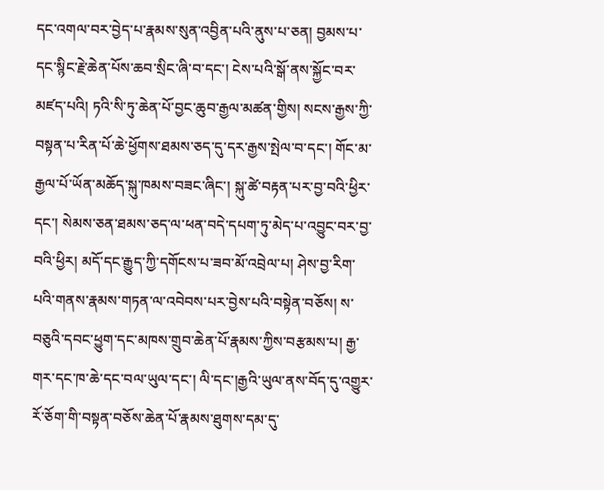དང་འགལ་བར་བྱེད་པ་རྣམས་སུན་འབྱིན་པའི་ནུས་པ་ཅན། བྱམས་པ་དང་སྙིང་རྗེ་ཆེན་པོས་ཆབ་སྲིང་ཞི་བ་དང་། ངེས་པའི་སྒོ་ནས་སྐྱོང་བར་མཛད་པའི། ཏའི་སི་ཏུ་ཆེན་པོ་བྱང་ཆུབ་རྒྱལ་མཚན་གྱིས། སངས་རྒྱས་ཀྱི་བསྟན་པ་རིན་པོ་ཆེ་ཕྱོགས་ཐམས་ཅད་དུ་དར་རྒྱས་སྤེལ་བ་དང་། གོང་མ་རྒྱལ་པོ་ཡོན་མཆོད་སྐུ་ཁམས་བཟང་ཞིང་། སྐུ་ཚེ་བརྟན་པར་བྱ་བའི་ཕྱིར་དང་། སེམས་ཅན་ཐམས་ཅད་ལ་ཕན་བདེ་དཔག་ཏུ་མེད་པ་འབྱུང་བར་བྱ་བའི་ཕྱིར། མདོ་དང་རྒྱུད་ཀྱི་དགོངས་པ་ཟབ་མོ་འབྲེལ་པ། ཤེས་བྱ་རིག་པའི་གནས་རྣམས་གཏན་ལ་འབེབས་པར་བྱེས་པའི་བསྟེན་བཅོས། ས་བཅུའི་དབང་ཕྱུག་དང་མཁས་གྲུབ་ཆེན་པོ་རྣམས་ཀྱིས་བརྩམས་པ། རྒྱ་གར་དང་ཁ་ཆེ་དང་བལ་ཡུལ་དང་། ལི་དང་།རྒྱའི་ཡུལ་ནས་བོད་དུ་འགྱུར་རོ་ཅོག་གི་བསྟན་བཅོས་ཆེན་པོ་རྣམས་ཐུགས་དམ་དུ་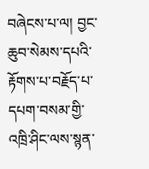བཞེངས་པ་ལ། བྱང་ཆུབ་སེམས་དཔའི་རྟོགས་པ་བརྗོད་པ་དཔག་བསམ་གྱི་འཁྲི་ཤིང་ལས་སྙན་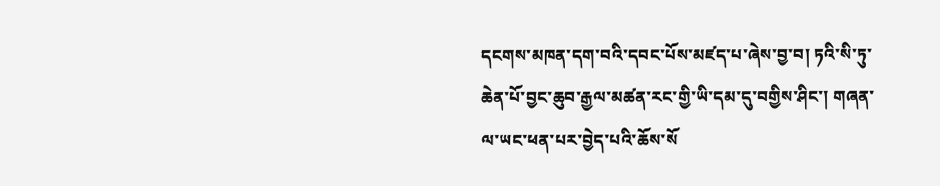དངགས་མཁན་དག་བའི་དབང་པོས་མཛད་པ་ཞེས་བྱ་བ། ཏའི་སི་ཏུ་ཆེན་པོ་བྱང་ཆུབ་རྒྱལ་མཚན་རང་གྱི་ཡི་དམ་དུ་བགྱིས་ཤིང་། གཞན་ལ་ཡང་ཕན་པར་བྱེད་པའི་ཆོས་སོ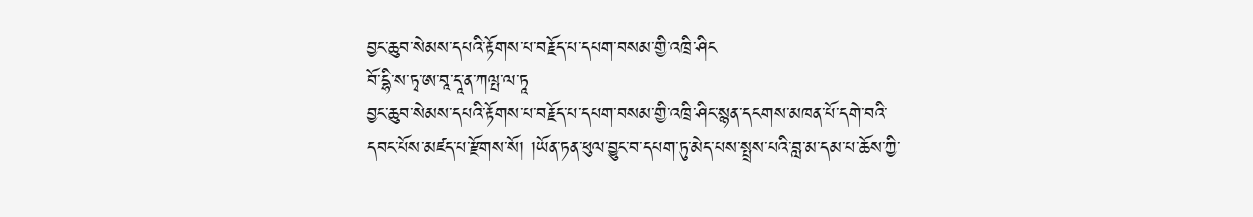བྱང་ཆུབ་སེམས་དཔའི་རྟོགས་པ་བརྗོད་པ་དཔག་བསམ་གྱི་འཁྲི་ཤིང
བོ་དྷི་ས་ཏྭ་ཨ་བཱ་དཱ་ན་ཀལྤ་ལ་ཏཱ
བྱང་ཆུབ་སེམས་དཔའི་རྟོགས་པ་བརྗོད་པ་དཔག་བསམ་གྱི་འཁྲི་ཤིང་སྙན་དངགས་མཁན་པོ་དགེ་བའི་དབང་པོས་མཛད་པ་རྫོགས་སོ། །ཡོན་ཏན་ཕུལ་བྱུང་བ་དཔག་ཏུ་མེད་པས་སྤྲས་པའི་བླ་མ་དམ་པ་ཆོས་ཀྱི་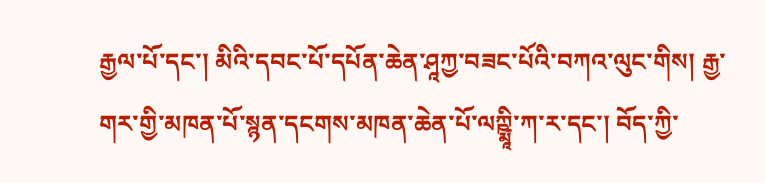རྒྱལ་པོ་དང་། མིའི་དབང་པོ་དཔོན་ཆེན་ཤཱཀྱ་བཟང་པོའི་བཀའ་ལུང་གིས། རྒྱ་གར་གྱི་མཁན་པོ་སྙན་དངགས་མཁན་ཆེན་པོ་ལཀྵྨཱི་ཀ་ར་དང་། བོད་ཀྱི་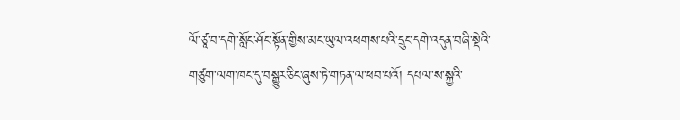ལོ་ཙཱ་བ་དགེ་སློང་ཤོང་སྟོན་གྱིས་མང་ཡུལ་འཕགས་པའི་དྲུང་དགེ་འདུན་བཞི་སྡེའི་གཙུག་ལག་ཁང་དུ་བསྒྱུར་ཅིང་ཞུས་ཏེ་གཏན་ལ་ཕབ་པའོ། དཔལ་ས་སྐྱའི་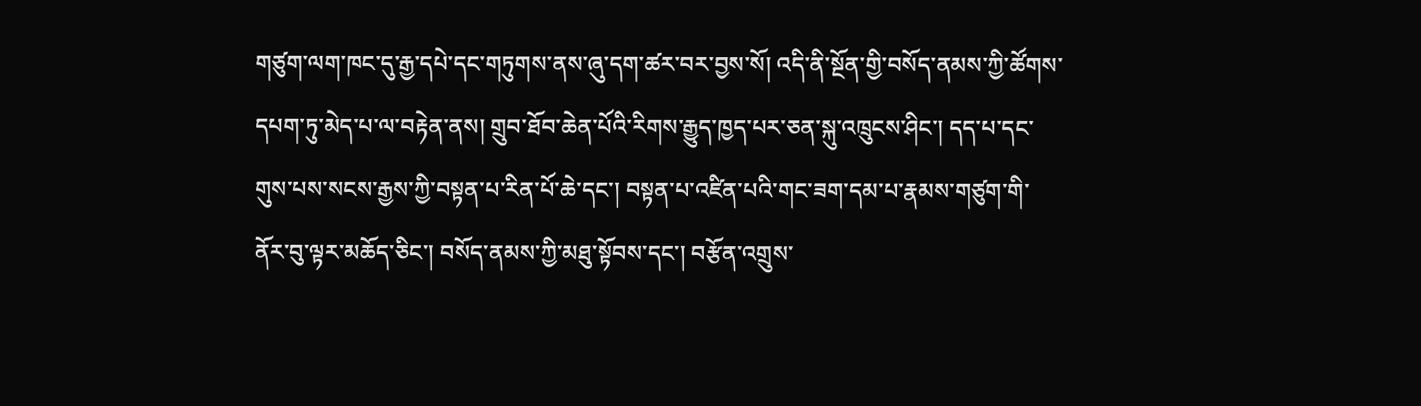གཙུག་ལག་ཁང་དུ་རྒྱ་དཔེ་དང་གཏུགས་ནས་ཞུ་དག་ཚར་བར་བྱས་སོ། འདི་ནི་སྔོན་གྱི་བསོད་ནམས་ཀྱི་ཚོགས་དཔག་ཏུ་མེད་པ་ལ་བརྟེན་ནས། གྲུབ་ཐོབ་ཆེན་པོའི་རིགས་རྒྱུད་ཁྱད་པར་ཅན་སྐུ་འཁྲུངས་ཤིང་། དད་པ་དང་གུས་པས་སངས་རྒྱས་ཀྱི་བསྟན་པ་རིན་པོ་ཆེ་དང་། བསྟན་པ་འཛིན་པའི་གང་ཟག་དམ་པ་རྣམས་གཙུག་གི་ནོར་བུ་ལྟར་མཆོད་ཅིང་། བསོད་ནམས་ཀྱི་མཐུ་སྟོབས་དང་། བརྩོན་འགྲུས་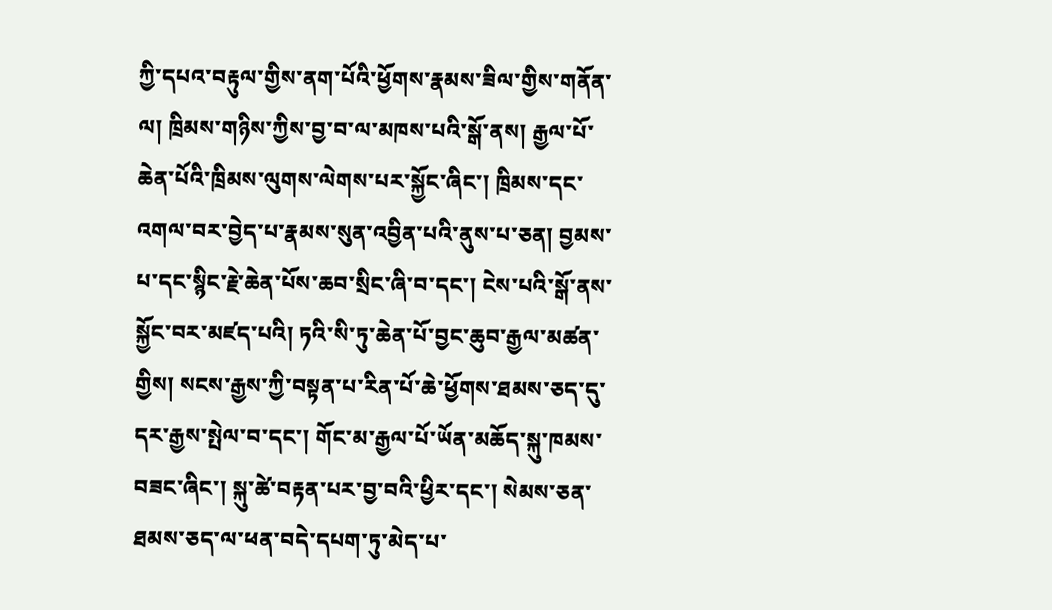ཀྱི་དཔའ་བརྟུལ་གྱིས་ནག་པོའི་ཕྱོགས་རྣམས་ཟིལ་གྱིས་གནོན་ལ། ཁྲིམས་གཉིས་ཀྱིས་བྱ་བ་ལ་མཁས་པའི་སྒོ་ནས། རྒྱལ་པོ་ཆེན་པོའི་ཁྲིམས་ལུགས་ལེགས་པར་སྐྱོང་ཞིང་། ཁྲིམས་དང་འགལ་བར་བྱེད་པ་རྣམས་སུན་འབྱིན་པའི་ནུས་པ་ཅན། བྱམས་པ་དང་སྙིང་རྗེ་ཆེན་པོས་ཆབ་སྲིང་ཞི་བ་དང་། ངེས་པའི་སྒོ་ནས་སྐྱོང་བར་མཛད་པའི། ཏའི་སི་ཏུ་ཆེན་པོ་བྱང་ཆུབ་རྒྱལ་མཚན་གྱིས། སངས་རྒྱས་ཀྱི་བསྟན་པ་རིན་པོ་ཆེ་ཕྱོགས་ཐམས་ཅད་དུ་དར་རྒྱས་སྤེལ་བ་དང་། གོང་མ་རྒྱལ་པོ་ཡོན་མཆོད་སྐུ་ཁམས་བཟང་ཞིང་། སྐུ་ཚེ་བརྟན་པར་བྱ་བའི་ཕྱིར་དང་། སེམས་ཅན་ཐམས་ཅད་ལ་ཕན་བདེ་དཔག་ཏུ་མེད་པ་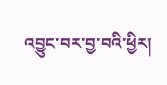འབྱུང་བར་བྱ་བའི་ཕྱིར།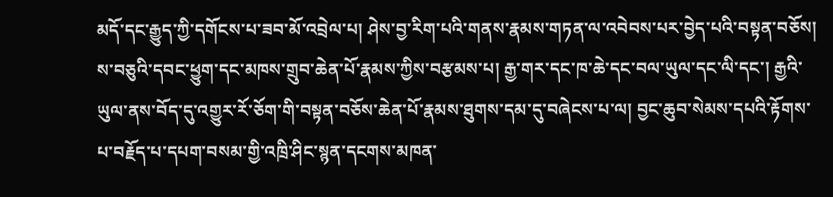མདོ་དང་རྒྱུད་ཀྱི་དགོངས་པ་ཟབ་མོ་འབྲེལ་པ། ཤེས་བྱ་རིག་པའི་གནས་རྣམས་གཏན་ལ་འབེབས་པར་བྱེད་པའི་བསྟན་བཅོས། ས་བཅུའི་དབང་ཕྱུག་དང་མཁས་གྲུབ་ཆེན་པོ་རྣམས་ཀྱིས་བརྩམས་པ། རྒྱ་གར་དང་ཁ་ཆེ་དང་བལ་ཡུལ་དང་ལི་དང་། རྒྱའི་ཡུལ་ནས་བོད་དུ་འགྱུར་རོ་ཅོག་གི་བསྟན་བཅོས་ཆེན་པོ་རྣམས་ཐུགས་དམ་དུ་བཞེངས་པ་ལ། བྱང་ཆུབ་སེམས་དཔའི་རྟོགས་པ་བརྗོད་པ་དཔག་བསམ་གྱི་འཁྲི་ཤིང་སྙན་དངགས་མཁན་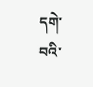དགེ་བའི་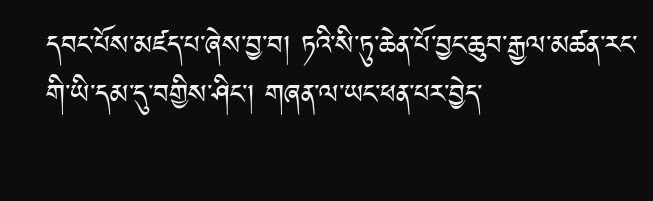དབང་པོས་མཛད་པ་ཞེས་བྱ་བ། ཏའི་སི་ཏུ་ཆེན་པོ་བྱང་ཆུབ་རྒྱལ་མཚན་རང་གི་ཡི་དམ་དུ་བགྱིས་ཤིང་། གཞན་ལ་ཡང་ཕན་པར་བྱེད་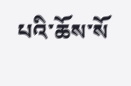པའི་ཆོས་སོ